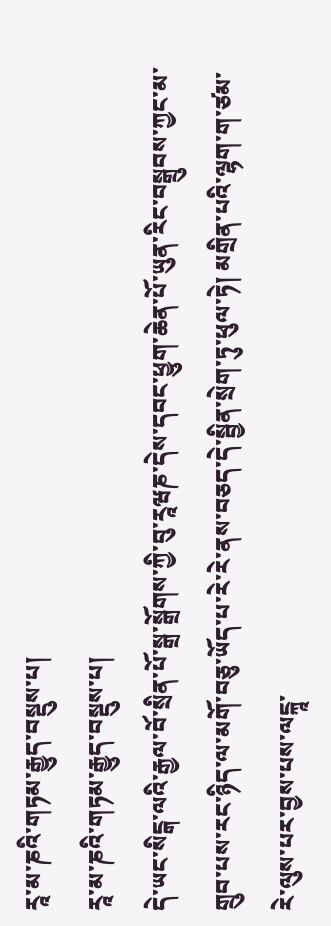རཱ་མ་ཎའི་གཏམ་རྒྱུད་བསྡུས་པ།
རཱ་མ་ཎའི་གཏམ་རྒྱུད་བསྡུས་པ།
དེ་ཡང་སིངྒ་ལའི་རྒྱལ་བོ་སྲིན་པོ་སྒྲ་སྒྲོགས་ཀྱི་བུ་རཱཝཎ་དེས་དབང་ཕྱུག་ཆེན་པོ་ཡུན་རིང་བསྒྲུབས་ཀྱང་མ་གྲུབ་པས་རང་ཉིད་ལ་མགོ་བཅུ་ཡོད་པ་རེ་རེ་ནས་བཅད་དེ་སྦྱིན་སྲེག་ཏུ་ཕུལ་ཏེ། མགྲིན་པའི་ལྷག་ག་ཙམ་རེ་ལུས་པར་བྱས་པས་ལངྐཱ་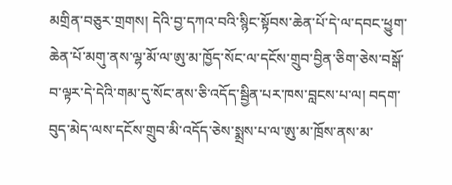མགྲིན་བཅུར་གྲགས། དེའི་བྱ་དཀའ་བའི་སྙིང་སྟོབས་ཆེན་པོ་དེ་ལ་དབང་ཕྱུག་ཆེན་པོ་མགུ་ནས་ལྷ་མོ་ལ་ཨུ་མ་ཁྱོད་སོང་ལ་དངོས་གྲུབ་བྱིན་ཅིག་ཅེས་བསྒོ་བ་ལྟར་དེ་དེའི་གམ་དུ་སོང་ནས་ཅི་འདོད་སྦྱིན་པར་ཁས་བླངས་པ་ལ། བདག་བུད་མེད་ལས་དངོས་གྲུབ་མི་འདོད་ཅེས་སྨྲས་པ་ལ་ཨུ་མ་ཁྲོས་ནས་མ་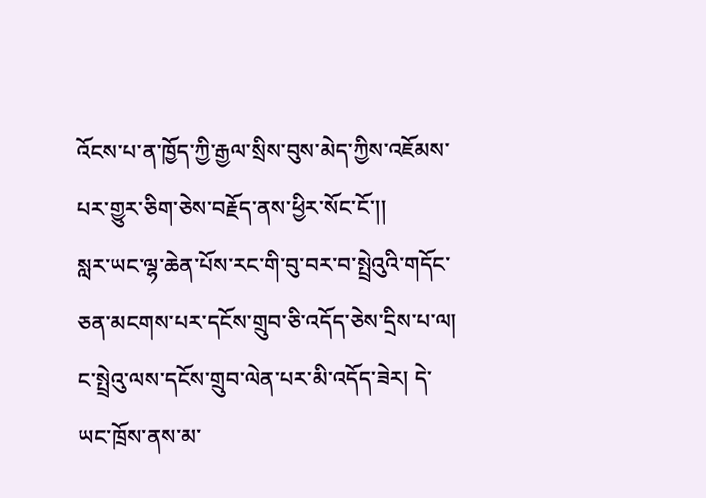འོངས་པ་ན་ཁྱོད་ཀྱི་རྒྱལ་སྲིས་བུས་མེད་ཀྱིས་འཇོམས་པར་གྱུར་ཅིག་ཅེས་བརྗོད་ནས་ཕྱིར་སོང་ངོ་།།
སླར་ཡང་ལྷ་ཆེན་པོས་རང་གི་བུ་བར་བ་སྤྲེའུའི་གདོང་ཅན་མངགས་པར་དངོས་གྲུབ་ཅི་འདོད་ཅེས་དྲིས་པ་ལ། ང་སྤྲེའུ་ལས་དངོས་གྲུབ་ལེན་པར་མི་འདོད་ཟེར། དེ་ཡང་ཁྲོས་ནས་མ་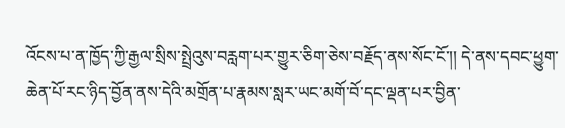འོངས་པ་ན་ཁྱོད་ཀྱི་རྒྱལ་སྲིས་སྤྲེའུས་བརླག་པར་གྱུར་ཅིག་ཅེས་བརྗོད་ནས་སོང་ངོ་།། དེ་ནས་དབང་ཕྱུག་ཆེན་པོ་རང་ཉིད་བྱོན་ནས་དེའི་མགྲོན་པ་རྣམས་སླར་ཡང་མགོ་བོ་དང་ལྡན་པར་བྱིན་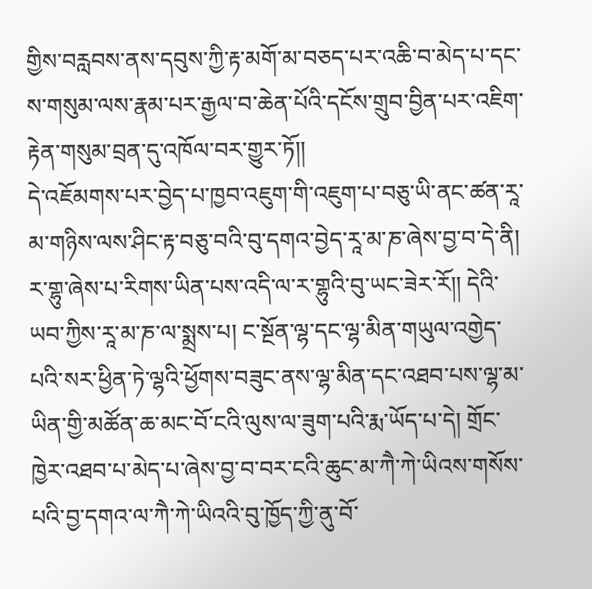གྱིས་བརླབས་ནས་དབུས་ཀྱི་རྟ་མགོ་མ་བཅད་པར་འཆི་བ་མེད་པ་དང་ས་གསུམ་ལས་རྣམ་པར་རྒྱལ་བ་ཆེན་པོའི་དངོས་གྲུབ་བྱིན་པར་འཇིག་རྟེན་གསུམ་བྲན་དུ་འཁོལ་བར་གྱུར་ཏོ།།
དེ་འཇོམགས་པར་བྱེད་པ་ཁྱབ་འཇུག་གི་འཇུག་པ་བཅུ་ཡི་ནང་ཚན་རཱ་མ་གཉིས་ལས་ཤིང་རྟ་བཅུ་བའི་བུ་དགའ་བྱེད་རཱ་མ་ཎ་ཞེས་བྱ་བ་དེ་ནི། ར་གྷུ་ཞེས་པ་རིགས་ཡིན་པས་འདི་ལ་ར་གྷུའི་བུ་ཡང་ཟེར་རོ།། དེའི་ཡབ་ཀྱིས་རཱ་མ་ཎ་ལ་སྨྲས་པ། ང་སྔོན་ལྷ་དང་ལྷ་མིན་གཡུལ་འགྱེད་པའི་སར་ཕྱིན་ཏེ་ལྷའི་ཕྱོགས་བཟུང་ནས་ལྷ་མིན་དང་འཐབ་པས་ལྷ་མ་ཡིན་གྱི་མཚོན་ཆ་མང་བོ་ངའི་ལུས་ལ་ཟུག་པའི་རྨ་ཡོད་པ་དེ། གྲོང་ཁྱེར་འཐབ་པ་མེད་པ་ཞེས་བྱ་བ་བར་ངའི་ཆུང་མ་ཀཻ་ཀེ་ཡིའས་གསོས་པའི་བྱ་དགའ་ལ་ཀཻ་ཀེ་ཡིའའི་བུ་ཁྱོད་ཀྱི་ནུ་བོ་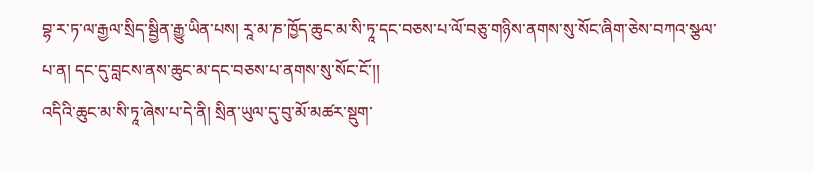བྷ་ར་ཏ་ལ་རྒྱལ་སྲིད་སྦྱིན་རྒྱུ་ཡིན་པས། རཱ་མ་ཎ་ཁྱོད་ཆུང་མ་སི་ཏཱ་དང་བཅས་པ་ལོ་བཅུ་གཉིས་ནགས་སུ་སོང་ཞིག་ཅེས་བཀའ་སྩལ་པ་ན། དང་དུ་བླངས་ནས་ཆུང་མ་དང་བཅས་པ་ནགས་སུ་སོང་ངོ་།།
འདིའི་ཆུང་མ་སི་ཏཱ་ཞེས་པ་དེ་ནི། སྲིན་ཡུལ་དུ་བུ་མོ་མཚར་སྡུག་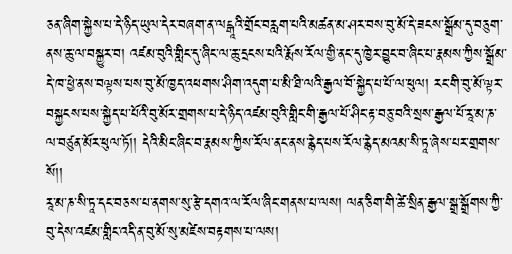ཅན་ཞིག་སྐྱེས་པ་དེ་ཉིད་ཡུལ་དེར་བཞག་ན་ལངྒཱའི་གྲོང་བརླག་པའི་མཚན་མ་ཤར་བས་བུ་མོ་དེ་ཟངས་སྒྲོམ་དུ་བཅུག་ནས་ཆུ་ལ་བསྐྱུར་བ། འཛམ་བུའི་གླིང་དུ་ཞིང་ལ་ཆུ་དྲངས་པའི་རྨོས་རོལ་གྱི་ནང་དུ་ཁྱེར་བྱུང་བ་ཞིང་པ་རྣམས་ཀྱིས་སྒྲོམ་དེ་ཁ་ཕྱེ་ནས་བལྟས་པས་བུ་མོ་ཁྱད་འཕགས་ཤིག་འདུག་པ་མི་ཐི་ལའི་རྒྱལ་བོ་སྐྱེད་པ་པོ་ལ་ཕུལ། རང་གི་བུ་མོ་ལྟར་བསྐྱངས་པས་སྐྱེད་པ་པོའི་བུ་མོར་གྲགས་པ་དེ་ཉིད་འཛམ་བུའི་གླིང་གི་རྒྱལ་པོ་ཤིང་རྟ་བཅུ་བའི་སྲས་རྒྱལ་པོ་རཱ་མ་ཎ་ལ་བཙུན་མོར་ཕུལ་ཏོ།། དེའི་མིང་ཞིང་བ་རྣམས་ཀྱིས་རོལ་ནང་ནས་རྙེད་པས་རོལ་རྙེད་མའམ་སི་ཏཱ་ཞེས་པར་གྲགས་སོ།།
རཱ་མ་ཎ་སི་ཏཱ་དང་བཅས་པ་ནགས་སུ་རྩེ་དགའ་ལ་རོལ་ཞིང་གནས་པ་ལས། ལན་ཅིག་གི་ཚེ་སྲིན་རྒྱལ་སྒྲ་སྒྲོགས་ཀྱི་བུ་དེས་འཛམ་གླིང་འདི་ན་བུ་མོ་སུ་མཛེས་བརྟགས་པ་ལས།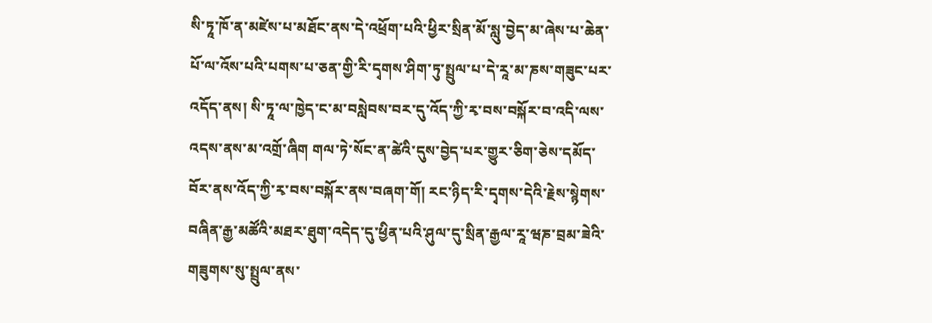སི་ཏཱ་ཁོ་ན་མཛེས་པ་མཐོང་ནས་དེ་འཕྲོག་པའི་ཕྱིར་སྲིན་མོ་སླུ་བྱེད་མ་ཞེས་པ་ཆེན་པོ་ལ་འོས་པའི་པགས་པ་ཅན་གྱི་རི་དྭགས་ཤིག་ཏུ་སྤྲུལ་པ་དེ་རཱ་མ་ཎས་གཟུང་པར་འདོད་ནས། སི་ཏཱ་ལ་ཁྱེད་ང་མ་བསླེབས་བར་དུ་འོད་ཀྱི་རྭ་བས་བསྐོར་བ་འདི་ལས་འདས་ནས་མ་འགྲོ་ཞིག གལ་ཏེ་སོང་ན་ཚེའི་དུས་བྱེད་པར་གྱུར་ཅིག་ཅེས་དམོད་བོར་ནས་འོད་ཀྱི་རྭ་བས་བསྐོར་ནས་བཞག་གོ། རང་ཉིད་རི་དྭགས་དེའི་རྗེས་སྙེགས་བཞིན་རྒྱ་མཚོའི་མཐར་ཐུག་འདེད་དུ་ཕྱིན་པའི་ཤུལ་དུ་སྲིན་རྒྱལ་རཱ་ཝཎ་བྲམ་ཟེའི་གཟུགས་སུ་སྤྲུལ་ནས་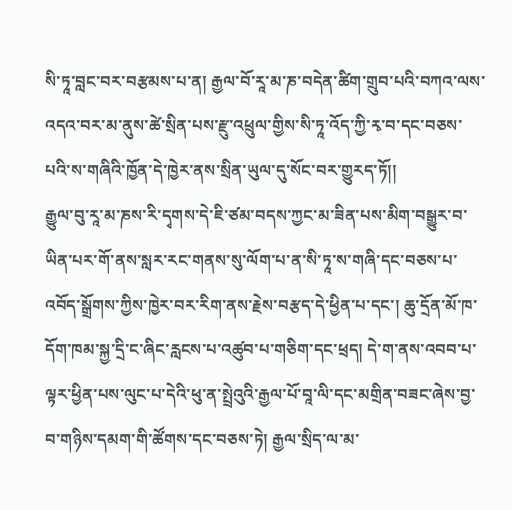སི་ཏཱ་བླང་བར་བརྩམས་པ་ན། རྒྱལ་བོ་རཱ་མ་ཎ་བདེན་ཚིག་གྲུབ་པའི་བཀའ་ལས་འདའ་བར་མ་ནུས་ཚེ་སྲིན་པས་རྫུ་འཕྲུལ་གྱིས་སི་ཏཱ་འོད་ཀྱི་རྭ་བ་དང་བཅས་པའི་ས་གཞིའི་ཁྱོན་དེ་ཁྱེར་ནས་སྲིན་ཡུལ་དུ་སོང་བར་གྱུརད་ཏོ།།
རྒྱུལ་བུ་རཱ་མ་ཎས་རི་དྭགས་དེ་ཇི་ཙམ་བདས་ཀྱང་མ་ཟིན་པས་མིག་བསྒྱུར་བ་ཡིན་པར་གོ་ནས་སླར་རང་གནས་སུ་ལོག་པ་ན་སི་ཏཱ་ས་གཞི་དང་བཅས་པ་འབོད་སྒྲོགས་ཀྱིས་ཁྱེར་བར་རིག་ནས་རྗེས་བརྩད་དེ་ཕྱིན་པ་དང་། ཆུ་དྲོན་མོ་ཁ་དོག་ཁམ་སྐྱ་དྲི་ང་ཞིང་རླངས་པ་འཚུབ་པ་གཅིག་དང་ཕྲད། དེ་ག་ནས་འབབ་པ་ལྟར་ཕྱིན་པས་ལུང་པ་དེའི་ཕུ་ན་སྤྲེའུའི་རྒྱལ་པོ་བཱ་ལི་དང་མགྲིན་བཟང་ཞེས་བྱ་བ་གཉིས་དམག་གི་ཚོགས་དང་བཅས་ཏེ། རྒྱལ་སྲིད་ལ་མ་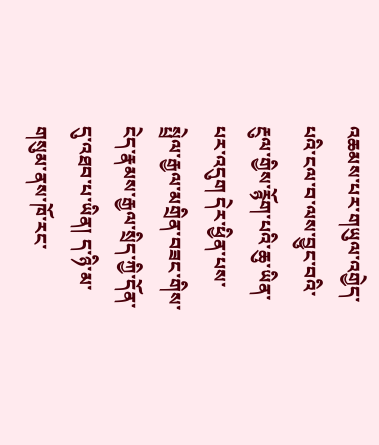འཆམས་པར་གཡུལ་འགྱེད་པའི་ངལ་བ་ལས་བྱུང་བའི་རྔུལ་གྱིས་རྙོག་པའི་ཆུ་ཡིན་པར་འདུག དེར་ཕྱིན་པས་སྤྲེལ་རྒྱལ་མགྲིན་བཟང་གིས་ངེད་རྣམས་རྒྱལ་སྲིད་ཀྱི་དོན་དུ་འཐབ་པ་ཡིན། ད་ཉི་མ་གསུམ་ནས་ཁོ་རང་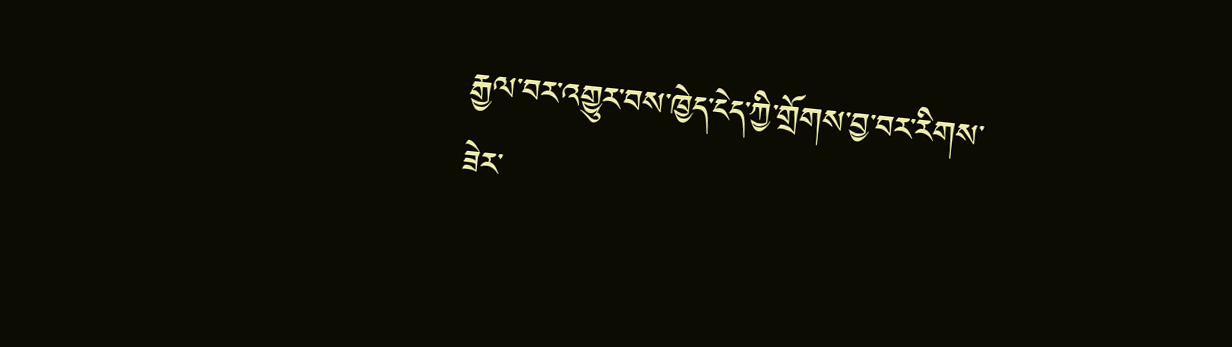རྒྱལ་བར་འགྱུར་བས་ཁྱེད་ངེད་ཀྱི་གྲོགས་བྱ་བར་རིགས་ཟེར་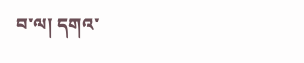བ་ལ། དགའ་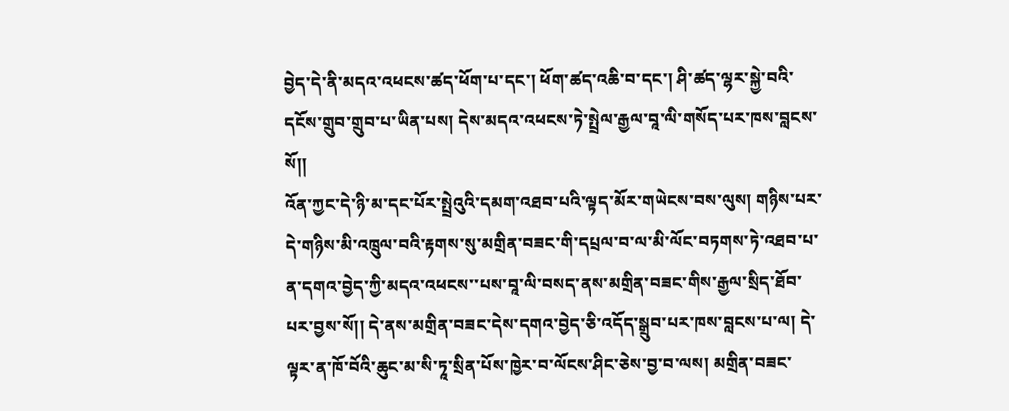བྱེད་དེ་ནི་མདའ་འཕངས་ཚད་ཕོག་པ་དང་། ཕོག་ཚད་འཆི་བ་དང་། ཤི་ཚད་ལྷར་སྐྱེ་བའི་དངོས་གྲུབ་གྲུབ་པ་ཡིན་པས། དེས་མདའ་འཕངས་ཏེ་སྤྲེལ་རྒྱལ་བཱ་ལི་གསོད་པར་ཁས་བླངས་སོ།།
འོན་ཀྱང་དེ་ཉི་མ་དང་པོར་སྤྲེའུའི་དམག་འཐབ་པའི་ལྟད་མོར་གཡེངས་བས་ལུས། གཉིས་པར་དེ་གཉིས་མི་འཁྲུལ་བའི་རྟགས་སུ་མགྲིན་བཟང་གི་དཔྲལ་བ་ལ་མི་ལོང་བཏགས་ཏེ་འཐབ་པ་ན་དགའ་བྱེད་ཀྱི་མདའ་འཕངས་་པས་བཱ་ལི་བསད་ནས་མགྲིན་བཟང་གིས་རྒྱལ་སྲིད་ཐོབ་པར་བྱས་སོ།། དེ་ནས་མགྲིན་བཟང་དེས་དགའ་བྱེད་ཅི་འདོད་སྒྲུབ་པར་ཁས་བླངས་པ་ལ། དེ་ལྟར་ན་ཁོ་བོའི་ཆུང་མ་སི་ཏཱ་སྲིན་པོས་ཁྱེར་བ་ལོངས་ཤིང་ཅེས་བྱ་བ་ལས། མགྲིན་བཟང་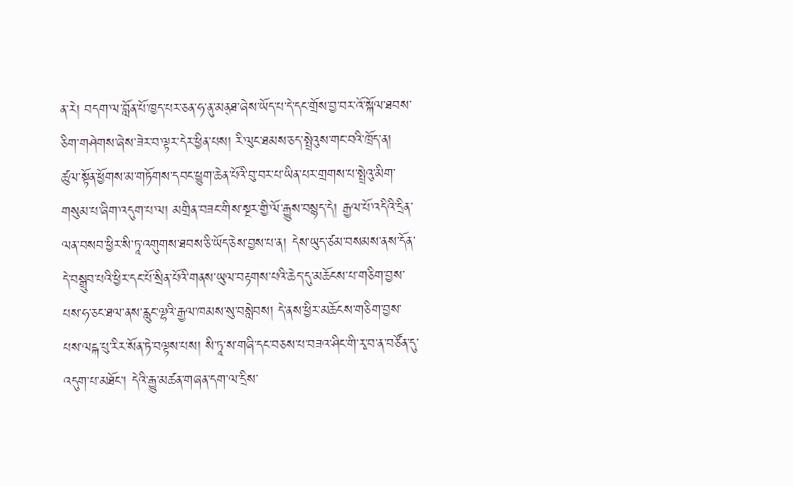ན་རེ། བདག་ལ་བློན་པོ་ཁྱད་པར་ཅན་ཧ་ནུ་མན྄ཐ་ཞེས་ཡོད་པ་དེ་དང་གྲོས་བྱ་བར་འོ་སྐོལ་ཐབས་ཅིག་གཤེགས་ཞེས་ཟེར་བ་ལྟར་དེར་ཕྱིན་པས། རི་ལུང་ཐམས་ཅད་སྤྲེའུས་གང་བའི་ཁྲོད་ན། ཚུལ་སྟོན་ཕྱོགས་མ་གཏོགས་དབང་ཕྱུག་ཆེན་པོའི་བུ་བར་པ་ཡིན་པར་གྲགས་པ་སྤྲེའུ་མིག་གསུམ་པ་ཞིག་འདུག་པ་ལ། མགྲིན་བཟང་གིས་སྔར་གྱི་ལོ་རྒྱུས་བསྙད་དེ། རྒྱལ་པོ་འདིའི་དྲིན་ལན་བསབ་ཕྱིར་སི་ཏཱ་འགུགས་ཐབས་ཅི་ཡོད་ཅེས་བྱས་པ་ན། དེས་ཡུད་ཙམ་བསམས་ནས་དོན་དེ་བསྒྲུབ་པའི་ཕྱིར་དང་པོ་སྲིན་པོའི་གནས་ཡུལ་བརྟགས་པའི་ཆེད་དུ་མཆོངས་པ་གཅིག་བྱས་པས་ཧ་ཅང་ཐལ་ནས་རླུང་ལྷའི་རྒྱལ་ཁམས་སུ་བསླེབས། དེ་ནས་ཕྱིར་མཆོངས་གཅིག་བྱས་པས་ལངྐ་པུ་རིར་སོན་ཏེ་བལྟས་པས། སི་ཏཱ་ས་གཞི་དང་བཅས་པ་བཟའ་ཤིང་གི་རྭ་བ་ན་བཙོན་དུ་འདུག་པ་མཐོང་། དེའི་རྒྱུ་མཚན་གཞན་དག་ལ་དྲིས་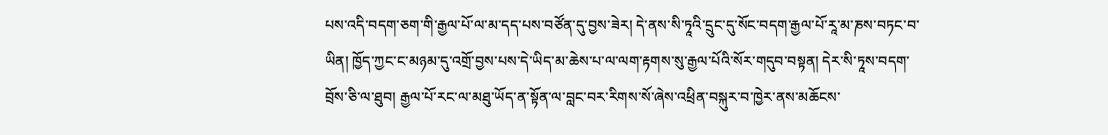པས་འདི་བདག་ཅག་གི་རྒྱལ་པོ་ལ་མ་དད་པས་བཙོན་དུ་བྱས་ཟེར། དེ་ནས་སི་ཏཱའི་དྲུང་དུ་སོང་བདག་རྒྱལ་པོ་རཱ་མ་ཎས་བཏང་བ་ཡིན། ཁྱོད་ཀྱང་ང་མཉམ་དུ་འགྲོ་བྱས་པས་དེ་ཡིད་མ་ཆེས་པ་ལ་ལག་རྟགས་སུ་རྒྱལ་པོའི་སོར་གདུབ་བསྟན། དེར་སི་ཏཱས་བདག་བྲོས་ཅི་ལ་ཐུབ། རྒྱལ་པོ་རང་ལ་མཐུ་ཡོད་ན་སྟོན་ལ་བླང་བར་རིགས་སོ་ཞེས་འཕྲིན་བསྐུར་བ་ཁྱེར་ནས་མཆོངས་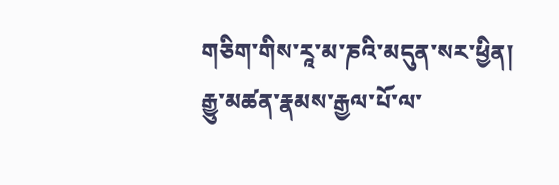གཅིག་གིས་རཱ་མ་ཎའི་མདུན་སར་ཕྱིན། རྒྱུ་མཚན་རྣམས་རྒྱལ་པོ་ལ་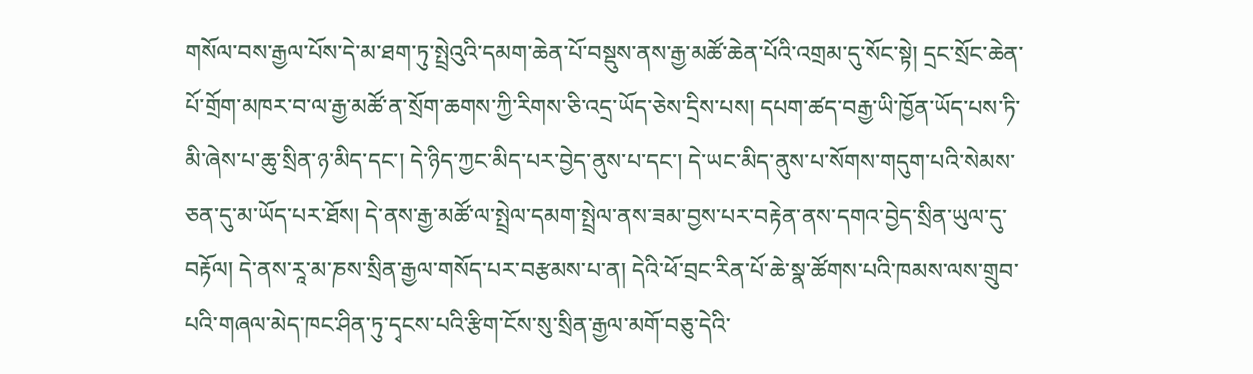གསོལ་བས་རྒྱལ་པོས་དེ་མ་ཐག་ཏུ་སྤྲེའུའི་དམག་ཆེན་པོ་བསྡུས་ནས་རྒྱ་མཚོ་ཆེན་པོའི་འགྲམ་དུ་སོང་སྟེ། དྲང་སྲོང་ཆེན་པོ་གྲོག་མཁར་བ་ལ་རྒྱ་མཚོ་ན་སྲོག་ཆགས་ཀྱི་རིགས་ཅི་འདྲ་ཡོད་ཅེས་དྲིས་པས། དཔག་ཚད་བརྒྱ་ཡི་ཁྱོན་ཡོད་པས་ཏི་མི་ཞེས་པ་ཆུ་སྲིན་ཉ་མིད་དང་། དེ་ཉིད་ཀྱང་མིད་པར་བྱེད་ནུས་པ་དང་། དེ་ཡང་མིད་ནུས་པ་སོགས་གདུག་པའི་སེམས་ཅན་དུ་མ་ཡོད་པར་ཐོས། དེ་ནས་རྒྱ་མཚོ་ལ་སྤྲེལ་དམག་སྤྲེལ་ནས་ཟམ་བྱས་པར་བརྟེན་ནས་དགའ་བྱེད་སྲིན་ཡུལ་དུ་བརྟོལ། དེ་ནས་རཱ་མ་ཎས་སྲིན་རྒྱལ་གསོད་པར་བརྩམས་པ་ན། དེའི་ཕོ་བྲང་རིན་པོ་ཆེ་སྣ་ཚོགས་པའི་ཁམས་ལས་གྲུབ་པའི་གཞལ་མེད་ཁང་ཤིན་ཏུ་དྭངས་པའི་རྩིག་ངོས་སུ་སྲིན་རྒྱལ་མགོ་བཅུ་དེའི་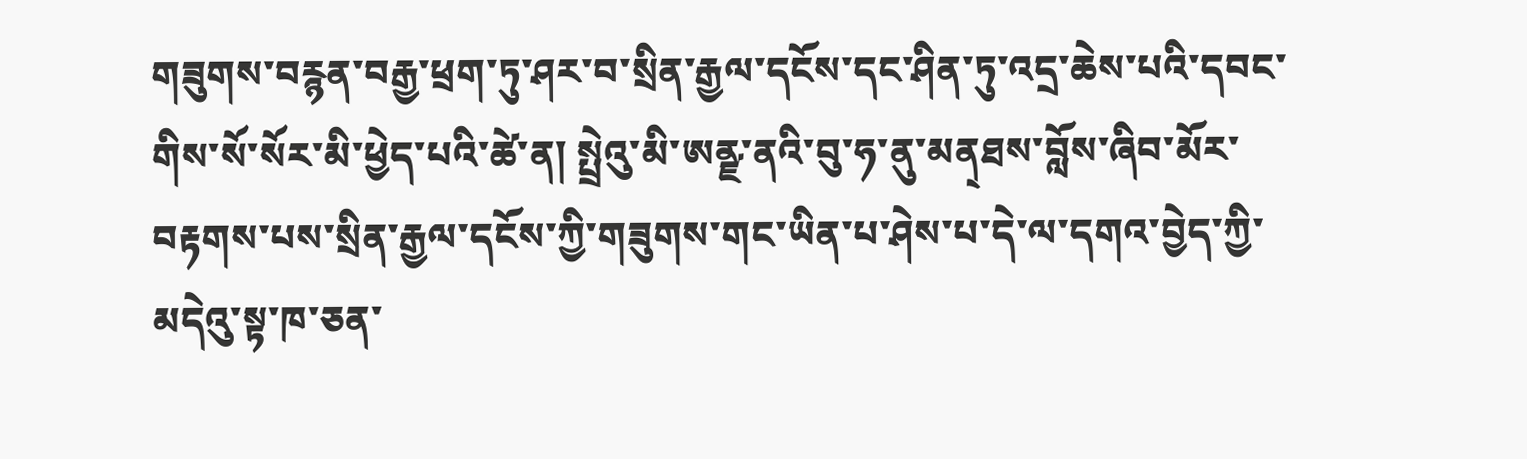གཟུགས་བརྙན་བརྒྱ་ཕྲག་ཏུ་ཤར་བ་སྲིན་རྒྱལ་དངོས་དང་ཤིན་ཏུ་འདྲ་ཆེས་པའི་དབང་གིས་སོ་སོར་མི་ཕྱེད་པའི་ཚེ་ན། སྤྲེའུ་མི་ཨནྫ་ནའི་བུ་ཧ་ནུ་མན྄ཐས་བློས་ཞིབ་མོར་བརྟགས་པས་སྲིན་རྒྱལ་དངོས་ཀྱི་གཟུགས་གང་ཡིན་པ་ཤེས་པ་དེ་ལ་དགའ་བྱེད་ཀྱི་མདེའུ་སྟ་ཁ་ཅན་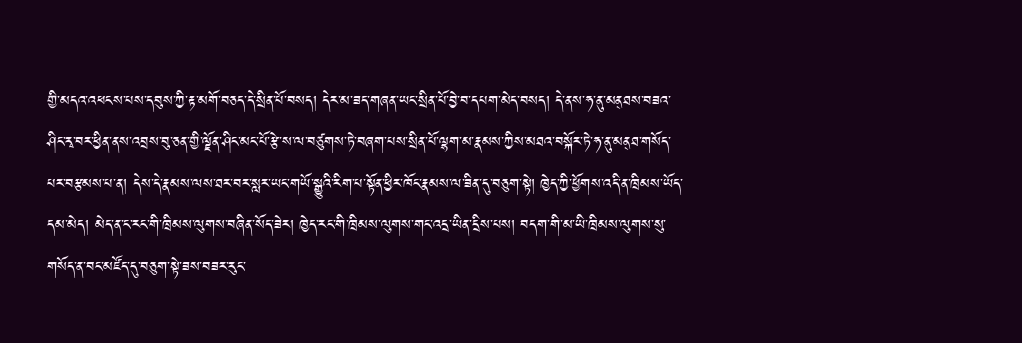གྱི་མདའ་འཕངས་པས་དབུས་ཀྱི་རྟ་མགོ་བཅད་དེ་སྲིན་པོ་བསད། དེར་མ་ཟད་གཞན་ཡང་སྲིན་པོ་བྱེ་བ་དཔག་མེད་བསད། དེ་ནས་ཧ་ནུ་མན྄ཐས་བཟའ་ཤིང་རྭ་བར་ཕྱིན་ནས་འབྲས་བུ་ཅན་གྱི་ལྗོན་ཤིང་མང་པོ་རྩེ་ས་ལ་བཙུགས་ཏེ་བཞག་པས་སྲིན་པོ་ལྷག་མ་རྣམས་ཀྱིས་མཐའ་བསྐོར་ཏེ་ཧ་ནུ་མན྄ཐ་གསོད་པར་བརྩམས་པ་ན། དེས་དེ་རྣམས་ལས་ཐར་བར་སླར་ཡང་གཡོ་སྒྱུའི་རིག་པ་སྟོན་ཕྱིར་ཁོང་རྣམས་ལ་ཟིན་དུ་བཅུག་སྟེ། ཁྱེད་ཀྱི་ཕྱོགས་འདི་ན་ཁྲིམས་ཡོད་དམ་མེད། མེད་ན་ང་རང་གི་ཁྲིམས་ལུགས་བཞིན་སོད་ཟེར། ཁྱེད་རང་གི་ཁྲིམས་ལུགས་གང་འདྲ་ཡིན་དྲིས་པས། བདག་གི་མ་ཡི་ཁྲིམས་ལུགས་སུ་གསོད་ན་བང་མཛོད་དུ་བཅུག་སྟེ་ཟས་བཟར་རུང་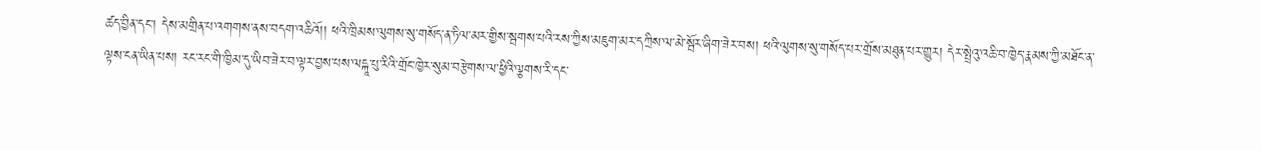ཚད་བྱིན་དང་། དེས་མགྲིན་པ་འགགས་ནས་བདག་འཆིའོ།། ཕའི་ཁྲིམས་ལུགས་སུ་གསོད་ན་ཏིལ་མར་གྱིས་སྦགས་པའི་རས་ཀྱིས་མཇུག་མར་དཀྲིས་ལ་མེ་སྦོར་ཞིག་ཟེར་བས། ཕའི་ལུགས་སུ་གསོད་པར་གྲོས་མཐུན་པར་གྱུར། དེར་སྤྲེའུ་འཆི་བ་ཁྱེད་རྣམས་ཀྱི་མཐོང་ན་ལྟས་ངན་ཡིན་པས། རང་རང་གི་ཁྱིམ་དུ་ཡིབ་ཟེར་བ་ལྟར་བྱས་པས་ལངྐཱ་པུ་རིའི་གྲོང་ཁྱེར་སུམ་བརྩེགས་ལ་ཕྱིའི་ལྕགས་རི་དང་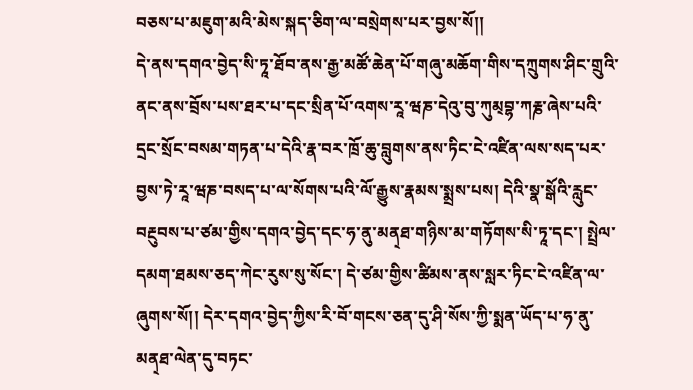བཅས་པ་མཇུག་མའི་མེས་སྐད་ཅིག་ལ་བསྲེགས་པར་བྱས་སོ།།
དེ་ནས་དགའ་བྱེད་སི་ཏཱ་ཐོབ་ནས་རྒྱ་མཚོ་ཆེན་པོ་གཞུ་མཆོག་གིས་དཀྲུགས་ཤིང་གྲུའི་ནང་ནས་བྲོས་པས་ཐར་པ་དང་སྲིན་པོ་འགས་རཱ་ཝཎ་དེའུ་བུ་ཀུམ྄བྷ་ཀརྞ་ཞེས་པའི་དྲང་སྲོང་བསམ་གཏན་པ་དེའི་རྣ་བར་ཁྲོ་ཆུ་བླུགས་ནས་ཏིང་ངེ་འཛིན་ལས་སད་པར་བྱས་ཏེ་རཱ་ཝཎ་བསད་པ་ལ་སོགས་པའི་ལོ་རྒྱུས་རྣམས་སྨྲས་པས། དེའི་སྣ་སྒོའི་རླུང་བརྔུབས་པ་ཙམ་གྱིས་དགའ་བྱེད་དང་ཧ་ནུ་མན྄ཐ་གཉིས་མ་གཏོགས་སི་ཏཱ་དང་། སྤྲེལ་དམག་ཐམས་ཅད་ཀེང་རུས་སུ་སོང་། དེ་ཙམ་གྱིས་ཚིམས་ནས་སླར་ཏིང་ངེ་འཛིན་ལ་ཞུགས་སོ།། དེར་དགའ་བྱེད་ཀྱིས་རི་བོ་གངས་ཅན་དུ་ཤི་སོས་ཀྱི་སྨན་ཡོད་པ་ཧ་ནུ་མན྄ཐ་ལེན་དུ་བཏང་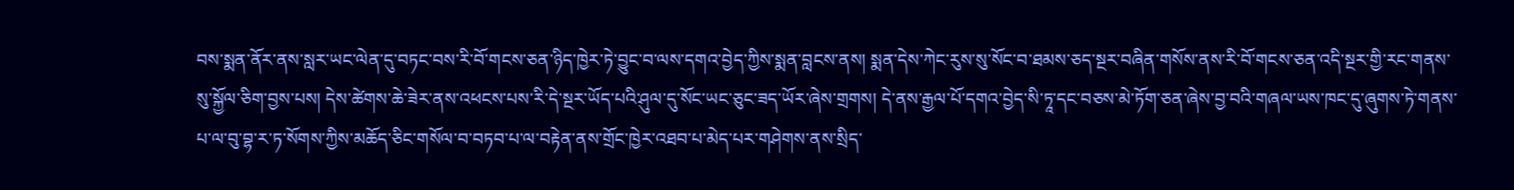བས་སྨན་ནོར་ནས་སླར་ཡང་ལེན་དུ་བཏང་བས་རི་བོ་གངས་ཅན་ཉིད་ཁྱེར་ཏེ་བྱུང་བ་ལས་དགའ་བྱེད་ཀྱིས་སྨན་བླངས་ནས། སྨན་དེས་ཀེང་རུས་སུ་སོང་བ་ཐམས་ཅད་སྔར་བཞིན་གསོས་ནས་རི་བོ་གངས་ཅན་འདི་སྔར་གྱི་རང་གནས་སུ་སྐྱོལ་ཅིག་བྱས་པས། དེས་ཚེགས་ཆེ་ཟེར་ནས་འཕངས་པས་རི་དེ་སྔར་ཡོད་པའི་ཤུལ་དུ་སོང་ཡང་ཅུང་ཟད་ཡོར་ཞེས་གྲགས། དེ་ནས་རྒྱལ་པོ་དགའ་བྱེད་སི་ཏཱ་དང་བཅས་མེ་ཏོག་ཅན་ཞེས་བྱ་བའི་གཞལ་ཡས་ཁང་དུ་ཞུགས་ཏེ་གནས་པ་ལ་བུ་བྷ་ར་ཏ་སོགས་ཀྱིས་མཆོད་ཅིང་གསོལ་བ་བཏབ་པ་ལ་བརྟེན་ནས་གྲོང་ཁྱེར་འཐབ་པ་མེད་པར་གཤེགས་ནས་སྲིད་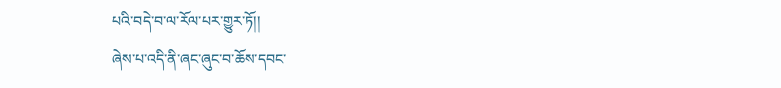པའི་བདེ་བ་ལ་རོལ་པར་གྱུར་ཏོ།།
ཞེས་པ་འདི་ནི་ཞང་ཞུང་བ་ཆོས་དབང་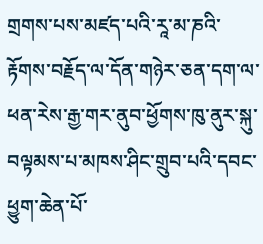གྲགས་པས་མཛད་པའི་རཱ་མ་ཎའི་རྟོགས་བརྗོད་ལ་དོན་གཉེར་ཅན་དག་ལ་ཕན་རེས་རྒྱ་གར་ནུབ་ཕྱོགས་ཁུ་ནུར་སྐུ་བལྟམས་པ་མཁས་ཤིང་གྲུབ་པའི་དབང་ཕྱུག་ཆེན་པོ་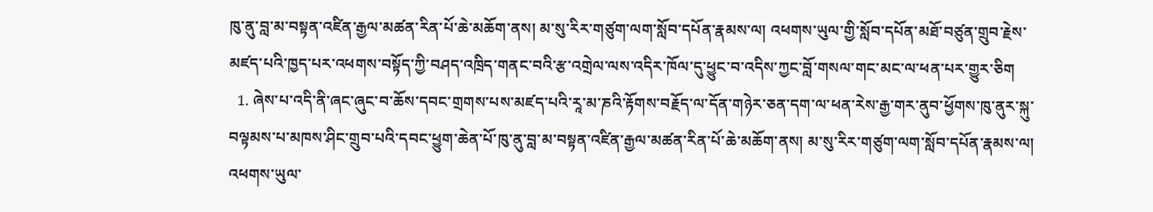ཁུ་ནུ་བླ་མ་བསྟན་འཛིན་རྒྱལ་མཚན་རིན་པོ་ཆེ་མཆོག་ནས། མ་སུ་རིར་གཙུག་ལག་སློབ་དཔོན་རྣམས་ལ། འཕགས་ཡུལ་གྱི་སློབ་དཔོན་མཐོ་བཙུན་གྲུབ་རྗེས་མཛད་པའི་ཁྱད་པར་འཕགས་བསྟོད་ཀྱི་བཤད་འཁྲིད་གནང་བའི་རྩ་འགྲེལ་ལས་འདིར་ཁོལ་དུ་ཕྱུང་བ་འདིས་ཀྱང་བློ་གསལ་གང་མང་ལ་ཕན་པར་གྱུར་ཅིག
  1. ཞེས་པ་འདི་ནི་ཞང་ཞུང་བ་ཆོས་དབང་གྲགས་པས་མཛད་པའི་རཱ་མ་ཎའི་རྟོགས་བརྗོད་ལ་དོན་གཉེར་ཅན་དག་ལ་ཕན་རེས་རྒྱ་གར་ནུབ་ཕྱོགས་ཁུ་ནུར་སྐུ་བལྟམས་པ་མཁས་ཤིང་གྲུབ་པའི་དབང་ཕྱུག་ཆེན་པོ་ཁུ་ནུ་བླ་མ་བསྟན་འཛིན་རྒྱལ་མཚན་རིན་པོ་ཆེ་མཆོག་ནས། མ་སུ་རིར་གཙུག་ལག་སློབ་དཔོན་རྣམས་ལ། འཕགས་ཡུལ་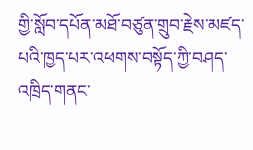གྱི་སློབ་དཔོན་མཐོ་བཙུན་གྲུབ་རྗེས་མཛད་པའི་ཁྱད་པར་འཕགས་བསྟོད་ཀྱི་བཤད་འཁྲིད་གནང་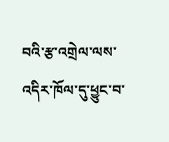བའི་རྩ་འགྲེལ་ལས་འདིར་ཁོལ་དུ་ཕྱུང་བ་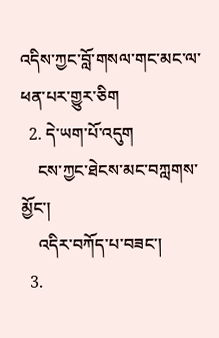འདིས་ཀྱང་བློ་གསལ་གང་མང་ལ་ཕན་པར་གྱུར་ཅིག
  2. དེ་ཡག་པོ་འདུག
    ངས་ཀྱང་ཐེངས་མང་བཀླགས་མྱོང་།
    འདིར་བཀོད་པ་བཟང་།
  3.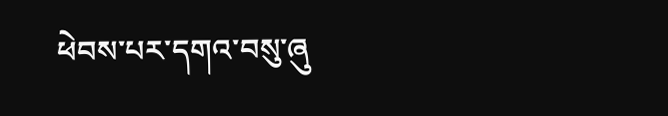ཕེབས་པར་དགའ་བསུ་ཞུ